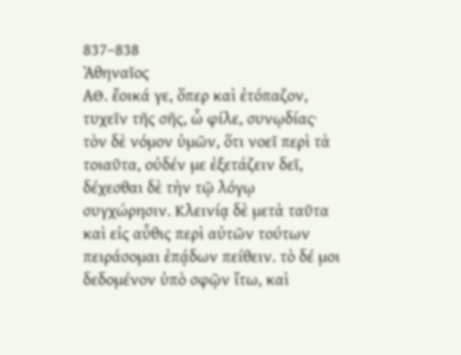837–838
Ἀθηναῖος
ΑΘ. ἔοικά γε, ὅπερ καὶ ἐτόπαζον, τυχεῖν τῆς σῆς, ὦ φίλε, συνῳδίας· τὸν δὲ νόμον ὑμῶν, ὅτι νοεῖ περὶ τὰ τοιαῦτα, οὐδέν με ἐξετάζειν δεῖ, δέχεσθαι δὲ τὴν τῷ λόγῳ συγχώρησιν. Κλεινίᾳ δὲ μετὰ ταῦτα καὶ εἰς αὖθις περὶ αὐτῶν τούτων πειράσομαι ἐπᾴδων πείθειν. τὸ δέ μοι δεδομένον ὑπὸ σφῷν ἴτω, καὶ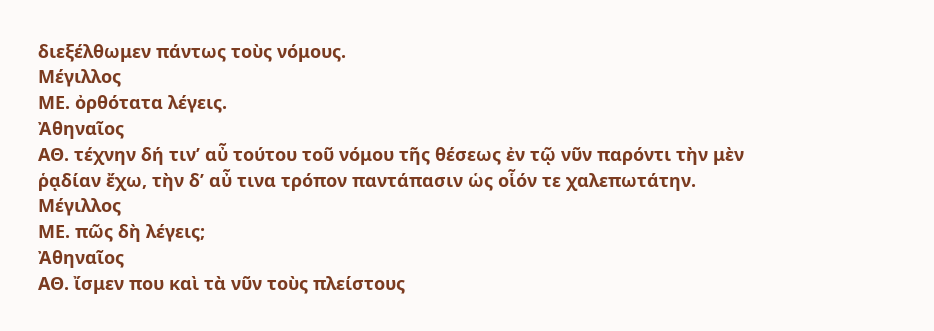διεξέλθωμεν πάντως τοὺς νόμους.
Μέγιλλος
ΜΕ. ὀρθότατα λέγεις.
Ἀθηναῖος
ΑΘ. τέχνην δή τινʼ αὖ τούτου τοῦ νόμου τῆς θέσεως ἐν τῷ νῦν παρόντι τὴν μὲν ῥᾳδίαν ἔχω, τὴν δʼ αὖ τινα τρόπον παντάπασιν ὡς οἷόν τε χαλεπωτάτην.
Μέγιλλος
ΜΕ. πῶς δὴ λέγεις;
Ἀθηναῖος
ΑΘ. ἴσμεν που καὶ τὰ νῦν τοὺς πλείστους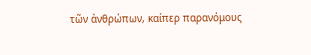τῶν ἀνθρώπων, καίπερ παρανόμους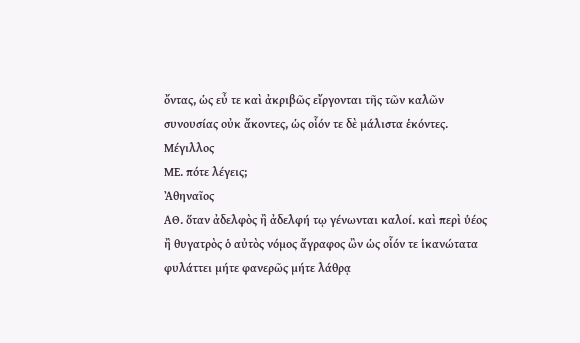ὄντας, ὡς εὖ τε καὶ ἀκριβῶς εἴργονται τῆς τῶν καλῶν συνουσίας οὐκ ἄκοντες, ὡς οἷόν τε δὲ μάλιστα ἑκόντες.
Μέγιλλος
ΜΕ. πότε λέγεις;
Ἀθηναῖος
ΑΘ. ὅταν ἀδελφὸς ἢ ἀδελφή τῳ γένωνται καλοί. καὶ περὶ ὑέος ἢ θυγατρὸς ὁ αὐτὸς νόμος ἄγραφος ὢν ὡς οἷόν τε ἱκανώτατα φυλάττει μήτε φανερῶς μήτε λάθρᾳ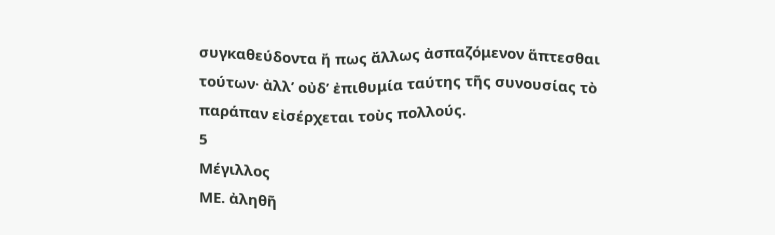συγκαθεύδοντα ἤ πως ἄλλως ἀσπαζόμενον ἅπτεσθαι τούτων· ἀλλʼ οὐδʼ ἐπιθυμία ταύτης τῆς συνουσίας τὸ παράπαν εἰσέρχεται τοὺς πολλούς.
5
Μέγιλλος
ΜΕ. ἀληθῆ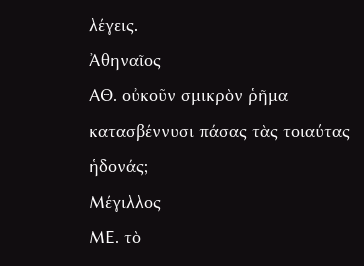λέγεις.
Ἀθηναῖος
ΑΘ. οὐκοῦν σμικρὸν ῥῆμα κατασβέννυσι πάσας τὰς τοιαύτας ἡδονάς;
Μέγιλλος
ΜΕ. τὸ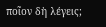ποῖον δὴ λέγεις;